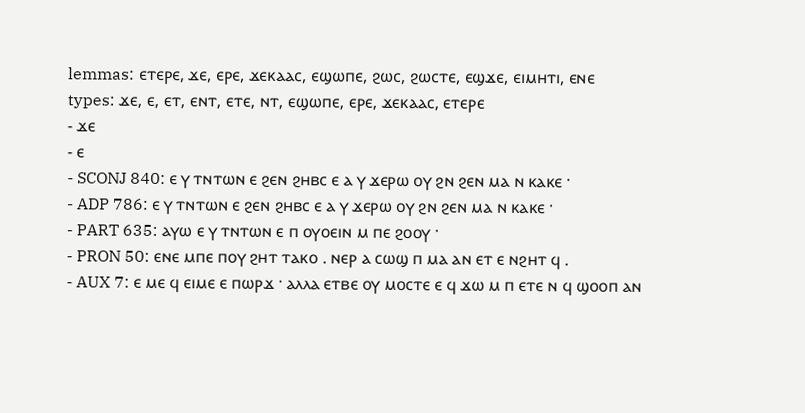lemmas: ⲉⲧⲉⲣⲉ, ϫⲉ, ⲉⲣⲉ, ϫⲉⲕⲁⲁⲥ, ⲉϣⲱⲡⲉ, ϩⲱⲥ, ϩⲱⲥⲧⲉ, ⲉϣϫⲉ, ⲉⲓⲙⲏⲧⲓ, ⲉⲛⲉ
types: ϫⲉ, ⲉ, ⲉⲧ, ⲉⲛⲧ, ⲉⲧⲉ, ⲛⲧ, ⲉϣⲱⲡⲉ, ⲉⲣⲉ, ϫⲉⲕⲁⲁⲥ, ⲉⲧⲉⲣⲉ
- ϫⲉ
- ⲉ
- SCONJ 840: ⲉ ⲩ ⲧⲛⲧⲱⲛ ⲉ ϩⲉⲛ ϩⲏⲃⲥ ⲉ ⲁ ⲩ ϫⲉⲣⲱ ⲟⲩ ϩⲛ ϩⲉⲛ ⲙⲁ ⲛ ⲕⲁⲕⲉ ·
- ADP 786: ⲉ ⲩ ⲧⲛⲧⲱⲛ ⲉ ϩⲉⲛ ϩⲏⲃⲥ ⲉ ⲁ ⲩ ϫⲉⲣⲱ ⲟⲩ ϩⲛ ϩⲉⲛ ⲙⲁ ⲛ ⲕⲁⲕⲉ ·
- PART 635: ⲁⲩⲱ ⲉ ⲩ ⲧⲛⲧⲱⲛ ⲉ ⲡ ⲟⲩⲟⲉⲓⲛ ⲙ ⲡⲉ ϩⲟⲟⲩ ·
- PRON 50: ⲉⲛⲉ ⲙⲡⲉ ⲡⲟⲩ ϩⲏⲧ ⲧⲁⲕⲟ . ⲛⲉⲣ ⲁ ⲥⲱϣ ⲡ ⲙⲁ ⲁⲛ ⲉⲧ ⲉ ⲛϩⲏⲧ ϥ .
- AUX 7: ⲉ ⲙⲉ ϥ ⲉⲓⲙⲉ ⲉ ⲡⲱⲣϫ · ⲁⲗⲗⲁ ⲉⲧⲃⲉ ⲟⲩ ⲙⲟⲥⲧⲉ ⲉ ϥ ϫⲱ ⲙ ⲡ ⲉⲧⲉ ⲛ ϥ ϣⲟⲟⲡ ⲁⲛ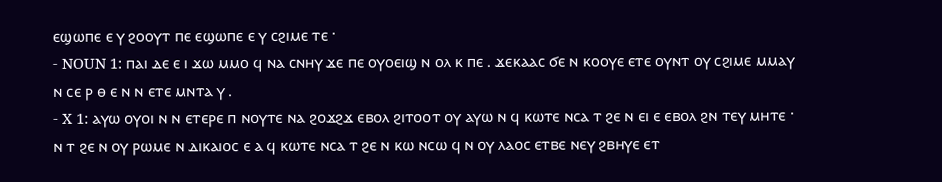ⲉϣⲱⲡⲉ ⲉ ⲩ ϩⲟⲟⲩⲧ ⲡⲉ ⲉϣⲱⲡⲉ ⲉ ⲩ ⲥϩⲓⲙⲉ ⲧⲉ ·
- NOUN 1: ⲡⲁⲓ ⲇⲉ ⲉ ⲓ ϫⲱ ⲙⲙⲟ ϥ ⲛⲁ ⲥⲛⲏⲩ ϫⲉ ⲡⲉ ⲟⲩⲟⲉⲓϣ ⲛ ⲟⲗ ⲕ ⲡⲉ . ϫⲉⲕⲁⲁⲥ ϭⲉ ⲛ ⲕⲟⲟⲩⲉ ⲉⲧⲉ ⲟⲩⲛⲧ ⲟⲩ ⲥϩⲓⲙⲉ ⲙⲙⲁⲩ ⲛ ⲥⲉ ⲣ ⲑ ⲉ ⲛ ⲛ ⲉⲧⲉ ⲙⲛⲧⲁ ⲩ .
- X 1: ⲁⲩⲱ ⲟⲩⲟⲓ ⲛ ⲛ ⲉⲧⲉⲣⲉ ⲡ ⲛⲟⲩⲧⲉ ⲛⲁ ϩⲟϫϩϫ ⲉⲃⲟⲗ ϩⲓⲧⲟⲟⲧ ⲟⲩ ⲁⲩⲱ ⲛ ϥ ⲕⲱⲧⲉ ⲛⲥⲁ ⲧ ϩⲉ ⲛ ⲉⲓ ⲉ ⲉⲃⲟⲗ ϩⲛ ⲧⲉⲩ ⲙⲏⲧⲉ · ⲛ ⲧ ϩⲉ ⲛ ⲟⲩ ⲣⲱⲙⲉ ⲛ ⲇⲓⲕⲁⲓⲟⲥ ⲉ ⲁ ϥ ⲕⲱⲧⲉ ⲛⲥⲁ ⲧ ϩⲉ ⲛ ⲕⲱ ⲛⲥⲱ ϥ ⲛ ⲟⲩ ⲗⲁⲟⲥ ⲉⲧⲃⲉ ⲛⲉⲩ ϩⲃⲏⲩⲉ ⲉⲧ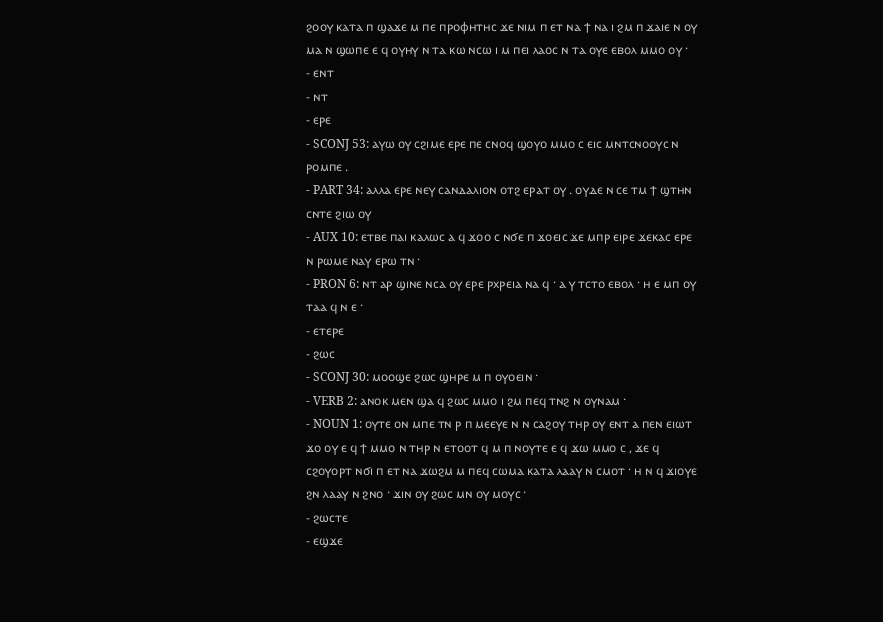ϩⲟⲟⲩ ⲕⲁⲧⲁ ⲡ ϣⲁϫⲉ ⲙ ⲡⲉ ⲡⲣⲟⲫⲏⲧⲏⲥ ϫⲉ ⲛⲓⲙ ⲡ ⲉⲧ ⲛⲁ ϯ ⲛⲁ ⲓ ϩⲙ ⲡ ϫⲁⲓⲉ ⲛ ⲟⲩ ⲙⲁ ⲛ ϣⲱⲡⲉ ⲉ ϥ ⲟⲩⲏⲩ ⲛ ⲧⲁ ⲕⲱ ⲛⲥⲱ ⲓ ⲙ ⲡⲉⲓ ⲗⲁⲟⲥ ⲛ ⲧⲁ ⲟⲩⲉ ⲉⲃⲟⲗ ⲙⲙⲟ ⲟⲩ ·
- ⲉⲛⲧ
- ⲛⲧ
- ⲉⲣⲉ
- SCONJ 53: ⲁⲩⲱ ⲟⲩ ⲥϩⲓⲙⲉ ⲉⲣⲉ ⲡⲉ ⲥⲛⲟϥ ϣⲟⲩⲟ ⲙⲙⲟ ⲥ ⲉⲓⲥ ⲙⲛⲧⲥⲛⲟⲟⲩⲥ ⲛ ⲣⲟⲙⲡⲉ .
- PART 34: ⲁⲗⲗⲁ ⲉⲣⲉ ⲛⲉⲩ ⲥⲁⲛⲇⲁⲗⲓⲟⲛ ⲟⲧϩ ⲉⲣⲁⲧ ⲟⲩ . ⲟⲩⲇⲉ ⲛ ⲥⲉ ⲧⲙ ϯ ϣⲧⲏⲛ ⲥⲛⲧⲉ ϩⲓⲱ ⲟⲩ
- AUX 10: ⲉⲧⲃⲉ ⲡⲁⲓ ⲕⲁⲗⲱⲥ ⲁ ϥ ϫⲟⲟ ⲥ ⲛϭⲉ ⲡ ϫⲟⲉⲓⲥ ϫⲉ ⲙⲡⲣ ⲉⲓⲣⲉ ϫⲉⲕⲁⲥ ⲉⲣⲉ ⲛ ⲣⲱⲙⲉ ⲛⲁⲩ ⲉⲣⲱ ⲧⲛ ·
- PRON 6: ⲛⲧ ⲁⲣ ϣⲓⲛⲉ ⲛⲥⲁ ⲟⲩ ⲉⲣⲉ ⲣⲭⲣⲉⲓⲁ ⲛⲁ ϥ · ⲁ ⲩ ⲧⲥⲧⲟ ⲉⲃⲟⲗ · ⲏ ⲉ ⲙⲡ ⲟⲩ ⲧⲁⲁ ϥ ⲛ ⲉ ·
- ⲉⲧⲉⲣⲉ
- ϩⲱⲥ
- SCONJ 30: ⲙⲟⲟϣⲉ ϩⲱⲥ ϣⲏⲣⲉ ⲙ ⲡ ⲟⲩⲟⲉⲓⲛ ·
- VERB 2: ⲁⲛⲟⲕ ⲙⲉⲛ ϣⲁ ϥ ϩⲱⲥ ⲙⲙⲟ ⲓ ϩⲙ ⲡⲉϥ ⲧⲛϩ ⲛ ⲟⲩⲛⲁⲙ ·
- NOUN 1: ⲟⲩⲧⲉ ⲟⲛ ⲙⲡⲉ ⲧⲛ ⲣ ⲡ ⲙⲉⲉⲩⲉ ⲛ ⲛ ⲥⲁϩⲟⲩ ⲧⲏⲣ ⲟⲩ ⲉⲛⲧ ⲁ ⲡⲉⲛ ⲉⲓⲱⲧ ϫⲟ ⲟⲩ ⲉ ϥ ϯ ⲙⲙⲟ ⲛ ⲧⲏⲣ ⲛ ⲉⲧⲟⲟⲧ ϥ ⲙ ⲡ ⲛⲟⲩⲧⲉ ⲉ ϥ ϫⲱ ⲙⲙⲟ ⲥ , ϫⲉ ϥ ⲥϩⲟⲩⲟⲣⲧ ⲛϭⲓ ⲡ ⲉⲧ ⲛⲁ ϫⲱϩⲙ ⲙ ⲡⲉϥ ⲥⲱⲙⲁ ⲕⲁⲧⲁ ⲗⲁⲁⲩ ⲛ ⲥⲙⲟⲧ · ⲏ ⲛ ϥ ϫⲓⲟⲩⲉ ϩⲛ ⲗⲁⲁⲩ ⲛ ϩⲛⲟ · ϫⲓⲛ ⲟⲩ ϩⲱⲥ ⲙⲛ ⲟⲩ ⲙⲟⲩⲥ ·
- ϩⲱⲥⲧⲉ
- ⲉϣϫⲉ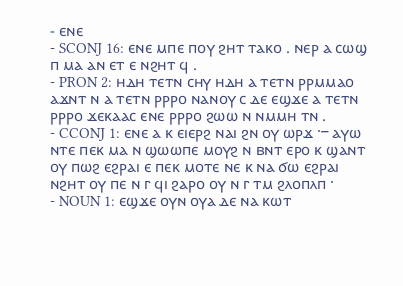- ⲉⲛⲉ
- SCONJ 16: ⲉⲛⲉ ⲙⲡⲉ ⲡⲟⲩ ϩⲏⲧ ⲧⲁⲕⲟ . ⲛⲉⲣ ⲁ ⲥⲱϣ ⲡ ⲙⲁ ⲁⲛ ⲉⲧ ⲉ ⲛϩⲏⲧ ϥ .
- PRON 2: ⲏⲇⲏ ⲧⲉⲧⲛ ⲥⲏⲩ ⲏⲇⲏ ⲁ ⲧⲉⲧⲛ ⲣⲣⲙⲙⲁⲟ ⲁϫⲛⲧ ⲛ ⲁ ⲧⲉⲧⲛ ⲣⲣⲣⲟ ⲛⲁⲛⲟⲩ ⲥ ⲇⲉ ⲉϣϫⲉ ⲁ ⲧⲉⲧⲛ ⲣⲣⲣⲟ ϫⲉⲕⲁⲁⲥ ⲉⲛⲉ ⲣⲣⲣⲟ ϩⲱⲱ ⲛ ⲛⲙⲙⲏ ⲧⲛ .
- CCONJ 1: ⲉⲛⲉ ⲁ ⲕ ⲉⲓⲉⲣϩ ⲛⲁⲓ ϩⲛ ⲟⲩ ⲱⲣϫ ·ⲻ ⲁⲩⲱ ⲛⲧⲉ ⲡⲉⲕ ⲙⲁ ⲛ ϣⲱⲱⲡⲉ ⲙⲟⲩϩ ⲛ ⲃⲛⲧ ⲉⲣⲟ ⲕ ϣⲁⲛⲧ ⲟⲩ ⲡⲱϩ ⲉϩⲣⲁⲓ ⲉ ⲡⲉⲕ ⲙⲟⲧⲉ ⲛⲉ ⲕ ⲛⲁ ϭⲱ ⲉϩⲣⲁⲓ ⲛϩⲏⲧ ⲟⲩ ⲡⲉ ⲛ ⲅ ϥⲓ ϩⲁⲣⲟ ⲟⲩ ⲛ ⲅ ⲧⲙ ϩⲗⲟⲡⲗⲡ ·
- NOUN 1: ⲉϣϫⲉ ⲟⲩⲛ ⲟⲩⲁ ⲇⲉ ⲛⲁ ⲕⲱⲧ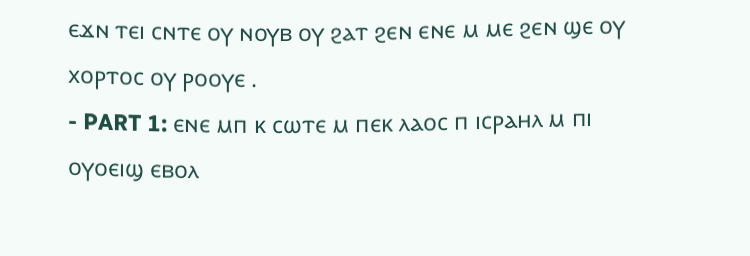ⲉϫⲛ ⲧⲉⲓ ⲥⲛⲧⲉ ⲟⲩ ⲛⲟⲩⲃ ⲟⲩ ϩⲁⲧ ϩⲉⲛ ⲉⲛⲉ ⲙ ⲙⲉ ϩⲉⲛ ϣⲉ ⲟⲩ ⲭⲟⲣⲧⲟⲥ ⲟⲩ ⲣⲟⲟⲩⲉ .
- PART 1: ⲉⲛⲉ ⲙⲡ ⲕ ⲥⲱⲧⲉ ⲙ ⲡⲉⲕ ⲗⲁⲟⲥ ⲡ ⲓⲥⲣⲁⲏⲗ ⲙ ⲡⲓ ⲟⲩⲟⲉⲓϣ ⲉⲃⲟⲗ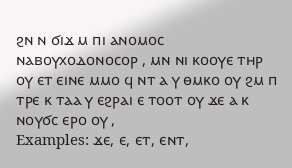ϩⲛ ⲛ ϭⲓϫ ⲙ ⲡⲓ ⲁⲛⲟⲙⲟⲥ ⲛⲁⲃⲟⲩⲭⲟⲇⲟⲛⲟⲥⲟⲣ , ⲙⲛ ⲛⲓ ⲕⲟⲟⲩⲉ ⲧⲏⲣ ⲟⲩ ⲉⲧ ⲉⲓⲛⲉ ⲙⲙⲟ ϥ ⲛⲧ ⲁ ⲩ ⲑⲙⲕⲟ ⲟⲩ ϩⲙ ⲡ ⲧⲣⲉ ⲕ ⲧⲁⲁ ⲩ ⲉϩⲣⲁⲓ ⲉ ⲧⲟⲟⲧ ⲟⲩ ϫⲉ ⲁ ⲕ ⲛⲟⲩϭⲥ ⲉⲣⲟ ⲟⲩ ,
Examples: ϫⲉ, ⲉ, ⲉⲧ, ⲉⲛⲧ,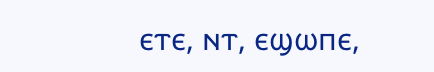ⲉⲧⲉ, ⲛⲧ, ⲉϣⲱⲡⲉ,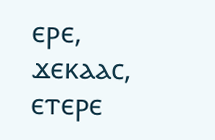ⲉⲣⲉ, ϫⲉⲕⲁⲁⲥ, ⲉⲧⲉⲣⲉ